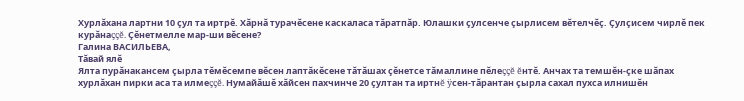Хурлăхана лартни 10 çул та иртрĕ. Хăрнă турачĕсене каскаласа тăратпăр. Юлашки çулсенче çырлисем вĕтелчĕç. Çулçисем чирлĕ пек курăнаççĕ. Çĕнетмелле мар-ши вĕсене?
Галина ВАСИЛЬЕВА,
Тăвай ялĕ
Ялта пурăнакансем çырла тĕмĕсемпе вĕсен лаптăкĕсене тăтăшах çĕнетсе тăмаллине пĕлеççĕ ĕнтĕ. Анчах та темшĕн-çке шăпах хурлăхан пирки аса та илмеççĕ. Нумайăшĕ хăйсен пахчинче 20 çултан та иртнĕ ÿсен-тăрантан çырла сахал пухса илнишĕн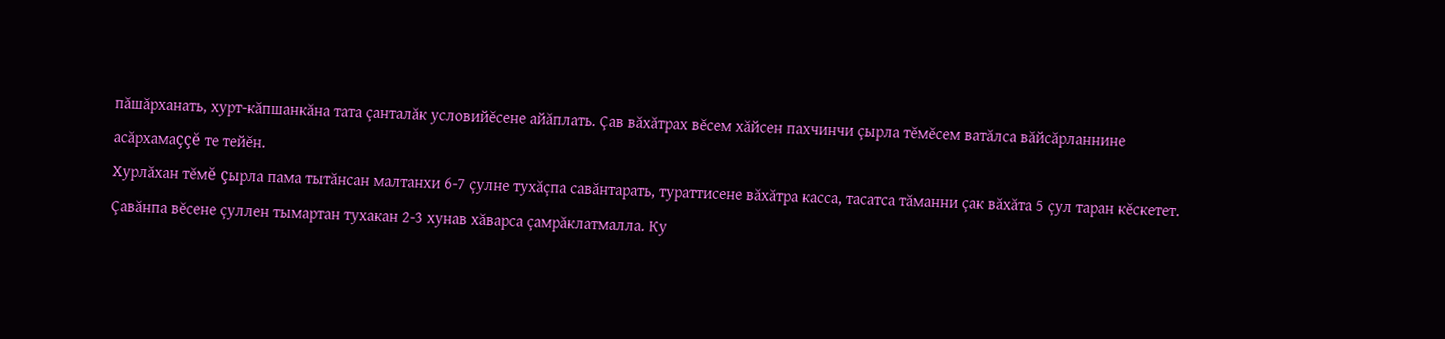пăшăрханать, хурт-кăпшанкăна тата çанталăк условийĕсене айăплать. Çав вăхăтрах вĕсем хăйсен пахчинчи çырла тĕмĕсем ватăлса вăйсăрланнине асăрхамаççĕ те тейĕн.
Хурлăхан тĕмĕ çырла пама тытăнсан малтанхи 6-7 çулне тухăçпа савăнтарать, тураттисене вăхăтра касса, тасатса тăманни çак вăхăта 5 çул таран кĕскетет. Çавăнпа вĕсене çуллен тымартан тухакан 2-3 хунав хăварса çамрăклатмалла. Ку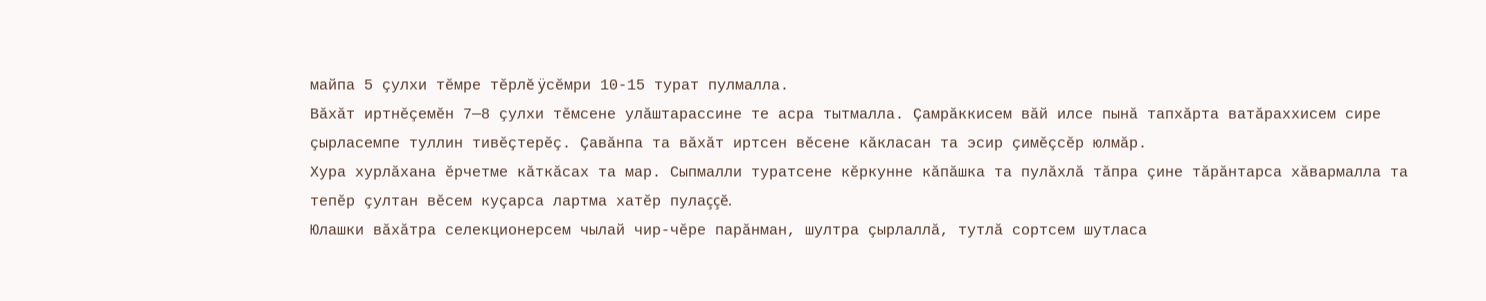майпа 5 çулхи тĕмре тĕрлĕ ÿсĕмри 10-15 турат пулмалла.
Вăхăт иртнĕçемĕн 7—8 çулхи тĕмсене улăштарассине те асра тытмалла. Çамрăккисем вăй илсе пынă тапхăрта ватăраххисем сире çырласемпе туллин тивĕçтерĕç. Çавăнпа та вăхăт иртсен вĕсене кăкласан та эсир çимĕçсĕр юлмăр.
Хура хурлăхана ĕрчетме кăткăсах та мар. Сыпмалли туратсене кĕркунне кăпăшка та пулăхлă тăпра çине тăрăнтарса хăвармалла та тепĕр çултан вĕсем куçарса лартма хатĕр пулаççĕ.
Юлашки вăхăтра селекционерсем чылай чир-чĕре парăнман, шултра çырлаллă, тутлă сортсем шутласа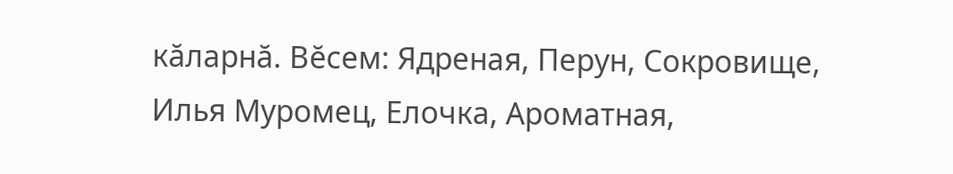кăларнă. Вĕсем: Ядреная, Перун, Сокровище, Илья Муромец, Елочка, Ароматная,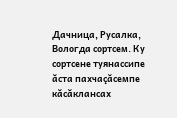Дачница, Русалка, Вологда сортсем. Ку сортсене туянассипе ăста пахчаçăсемпе кăсăклансах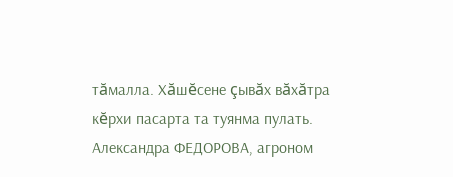тăмалла. Хăшĕсене çывăх вăхăтра кĕрхи пасарта та туянма пулать.
Александра ФЕДОРОВА, агроном